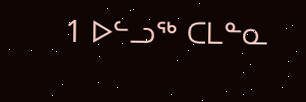1 ᐅᓪᓗᖅ ᑕᒪᓐᓇ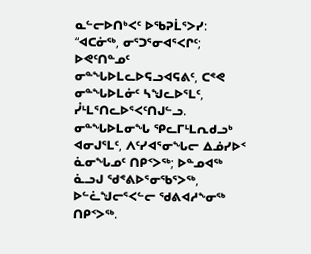ᓇᓪᓕᐅᑎᒃᐸᑦ ᐅᖃᕈᒫᕐᐳᓯ: “ᐊᑕᓃᖅ, ᓂᕐᑐᕐᓂᐊᕐᐸᒋᑦ; ᐅᕙᑦᑎᓐᓄᑦ ᓂᓐᖓᐅᒪᓚᐅᕋᓗᐊᕋᕕᑦ, ᑕᕝᕙ ᓂᓐᖓᐅᒪᓃᑦ ᓴᖑᓚᐅᕐᒪᑦ, ᓮᒻᒪᕐᑎᓚᐅᕐᐸᑦᑎᒍᓪᓗ.
ᓂᓐᖓᐅᒪᓂᖓ ᕿᓚᒥᒻᒪᕆᑯᓗᒃ ᐊᓂᒍᕐᒪᑦ, ᐱᑦᓯᐊᕐᓂᖓᓕ ᐃᓅᓯᐅᑉ ᓈᓂᖓᓄᑦ ᑎᑭᑉᐳᖅ; ᐅᓐᓄᐊᖅ ᓈᓗᒍ ᖁᕝᕕᐅᕐᓂᖃᕐᐳᖅ, ᐅᓪᓛᖑᓕᕐᐸᓪᓕ ᖁᕕᐊᓱᖕᓂᖅ ᑎᑭᑉᐳᖅ.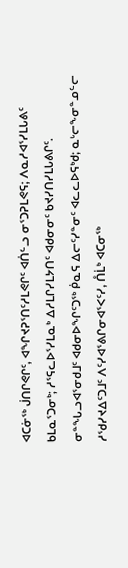ᐊᑕᓃᖅ ᒎᑎᒋᕙᒋᑦ, ᐊᖏᔪᕈᕐᑎᑦᓱᒪᕙᒋᑦ ᐊᑏᓪᓗ ᓂᕐᑐᕈᒪᕙᕋ; ᐱᓇᓱᐊᕐᓯᒪᒐᕕᑦ ᑲᒪᓇᕐᑐᓂᒃ; ᓱᕐᕋᓚᐅᕐᓯᒪᓇᒃ ᐃᓱᒪᒋᓯᒪᔭᑎᑦ ᐊᑯᓂᓂᑦ ᑲᔪᓯᑎᓯᒪᒐᕕᒋᑦ.
ᓂᓐᖓᓗᐊᕐᓂᑯᒧᑦ ᐊᑯᓂᐅᖏᑦᑐᖅ ᑮᓇᕋ ᐃᓕᑦᓯᓐᓂᑦ ᐊᓚᓚᐅᕋᒃᑯ; ᓇᒡᓕᖕᓂᓐᓄᓪᓕ ᓱᖁᓯᔪᐃᑦᑐᒧᑦ ᐱᑦᓯᐊᕐᕕᒋᓂᐊᕐᐸᑦᓯ, ᑍᒫᒃ ᐊᑕᓂᖅ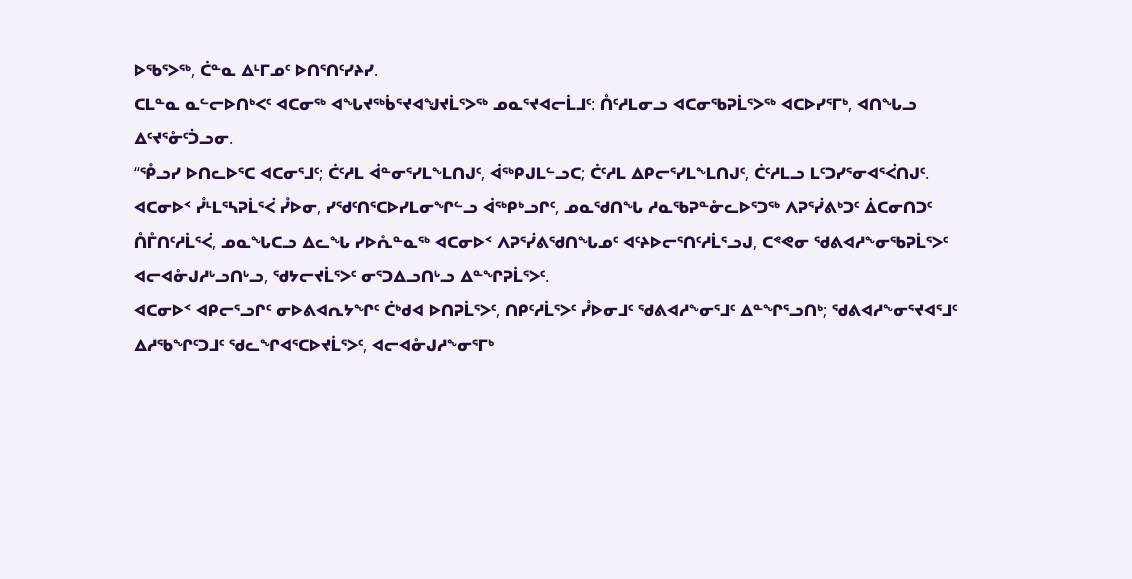ᐅᖃᕐᐳᖅ, ᑖᓐᓇ ᐃᒻᒥᓄᑦ ᐅᑎᕐᑎᑦᓯᔨᓯ.
ᑕᒪᓐᓇ ᓇᓪᓕᐅᑎᒃᐸᑦ ᐊᑕᓂᖅ ᐊᖓᔪᖅᑳᕐᔪᐊᖑᔪᒫᕐᐳᖅ ᓄᓇᕐᔪᐊᓕᒫᒧᑦ: ᑍᑦᓱᒪᓂᓗ ᐊᑕᓂᖃᕈᒫᕐᐳᖅ ᐊᑕᐅᓯᕐᒥᒃ, ᐊᑎᖓᓗ ᐃᑦᔪᕐᓁᑦᑑᓗᓂ.
“ᕾᓗᓯ ᐅᑎᓚᐅᕐᑕ ᐊᑕᓂᕐᒧᑦ; ᑖᑦᓱᒪ ᐋᓐᓂᕐᓯᒪᖕᒪᑎᒍᑦ, ᐋᖅᑭᒍᒪᓪᓗᑕ; ᑖᑦᓱᒪ ᐃᑭᓕᕐᓯᒪᖕᒪᑎᒍᑦ, ᑖᑦᓱᒪᓗ ᒪᑦᑐᓯᕐᓂᐊᕐᐹᑎᒍᑦ.
ᐊᑕᓂᐅᑉ ᓮᒻᒪᕐᓴᕈᒫᕐᐹ ᓮᐅᓂ, ᓯᖁᑦᑎᕐᑕᐅᓯᒪᓂᖏᓪᓗ ᐋᖅᑭᒃᓗᒋᑦ, ᓄᓇᖁᑎᖓ ᓱᓇᖃᕈᓐᓁᓚᐅᕐᑐᖅ ᐱᕈᕐᓰᕕᒃᑐᑦ ᐄᑕᓂᑎᑐᑦ ᑍᒤᑎᑦᓱᒫᕐᐹ, ᓄᓇᖓᑕᓗ ᐃᓚᖓ ᓯᐅᕅᓐᓇᖅ ᐊᑕᓂᐅᑉ ᐱᕈᕐᓰᕕᖁᑎᖓᓄᑦ ᐊᑦᔨᐅᓕᕐᑎᑦᓱᒫᕐᓗᒍ, ᑕᕝᕙᓂ ᖁᕕᐊᓱᖕᓂᖃᕈᒫᕐᐳᑦ ᐊᓕᐊᓁᒍᓱᒡᓗᑎᒡᓗ, ᖁᔭᓕᔪᒫᕐᐳᑦ ᓂᕐᑐᐃᓗᑎᒡᓗ ᐃᓐᖏᕈᒫᕐᐳᑦ.
ᐊᑕᓂᐅᑉ ᐊᑭᓕᕐᓗᒋᑦ ᓂᐅᕕᐊᕆᔭᖏᑦ ᑖᒃᑯᐊ ᐅᑎᕈᒫᕐᐳᑦ, ᑎᑭᑦᓱᒫᕐᐳᑦ ᓮᐅᓂᒧᑦ ᖁᕕᐊᓱᖕᓂᕐᒧᑦ ᐃᓐᖏᕐᓗᑎᒃ; ᖁᕕᐊᓱᖕᓂᕐᔪᐊᕐᒧᑦ ᐃᓱᖃᖏᑦᑐᒧᑦ ᖁᓚᖏᐊᕐᑕᐅᔪᒫᕐᐳᑦ, ᐊᓕᐊᓁᒍᓱᖕᓂᕐᒥᒃ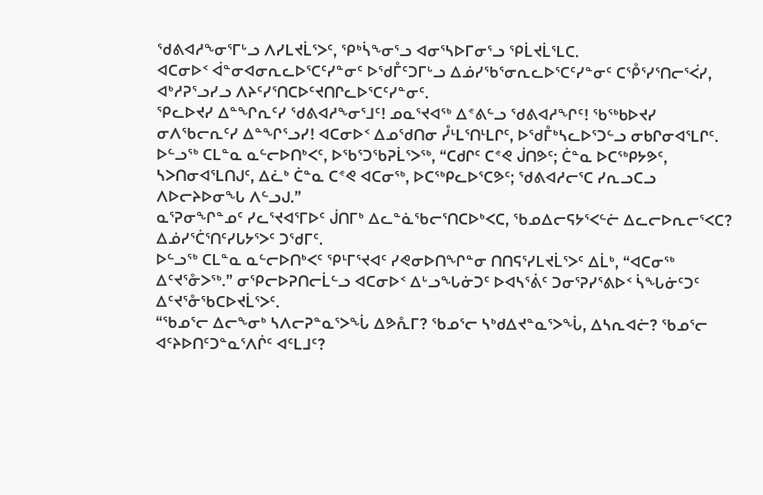ᖁᕕᐊᓱᖕᓂᕐᒥᒡᓗ ᐱᓯᒪᔪᒫᕐᐳᑦ, ᕿᒃᓵᖕᓂᕐᓗ ᐊᓂᕐᓴᐅᒥᓂᕐᓗ ᕿᒫᔪᒫᕐᒪᑕ.
ᐊᑕᓂᐅᑉ ᐋᓐᓂᐊᓂᕆᓚᐅᕐᑕᑦᓯᓐᓂᑦ ᐅᖁᒤᑦᑐᒥᒡᓗ ᐃᓅᓯᖃᕐᓂᕆᓚᐅᕐᑕᑦᓯᓐᓂᑦ ᑕᕾᕐᓯᕐᑎᓕᕐᐹᓯ, ᐊᒃᓱᕈᕐᓗᓯᓗ ᐱᔨᑦᓯᕐᑎᑕᐅᑦᔪᑎᒋᓚᐅᕐᑕᑦᓯᓐᓂᑦ.
ᕿᓚᐅᔪᓯ ᐃᓐᖏᕆᑦᓯ ᖁᕕᐊᓱᖕᓂᕐᒧᑦ! ᓄᓇᕐᔪᐊᖅ ᐃᕝᕕᓪᓗ ᖁᕕᐊᓱᖏᑦ! ᖃᖅᑲᐅᔪᓯ ᓂᐱᖃᓕᕆᑦᓯ ᐃᓐᖏᕐᓗᓯ! ᐊᑕᓂᐅᑉ ᐃᓄᖁᑎᓂ ᓮᒻᒪᕐᑎᒻᒪᒋᑦ, ᐅᖁᒤᒃᓴᓚᐅᕐᑐᓪᓗ ᓂᑲᒋᓂᐊᕐᒪᒋᑦ.
ᐅᓪᓗᖅ ᑕᒪᓐᓇ ᓇᓪᓕᐅᑎᒃᐸᑦ, ᐅᖃᕐᑐᖃᕈᒫᕐᐳᖅ, “ᑕᑯᒋᑦ ᑕᕝᕙ ᒎᑎᕗᑦ; ᑖᓐᓇ ᐅᑕᖅᑭᔭᕗᑦ, ᓴᐳᑎᓂᐊᕐᒪᑎᒍᑦ, ᐃᓛᒃ ᑖᓐᓇ ᑕᕝᕙ ᐊᑕᓂᖅ, ᐅᑕᖅᑭᓚᐅᕐᑕᕗᑦ; ᖁᕕᐊᓱᓕᕐᑕ ᓯᕆᓗᑕᓗ ᐱᐅᓕᔨᐅᓂᖓ ᐱᓪᓗᒍ.”
ᓇᕐᕈᓂᖏᓐᓄᑦ ᓯᓚᕐᔪᐊᕐᒥᐅᑦ ᒎᑎᒥᒃ ᐃᓚᓐᓈᖃᓕᕐᑎᑕᐅᒃᐸᑕ, ᖃᓄᐃᓕᕋᔭᕐᐸᓪᓖ ᐃᓚᓕᐅᕆᓕᕐᐸᑕ? ᐃᓅᓯᕐᑖᕐᑎᑦᓯᒐᔭᕐᐳᑦ ᑐᖁᒥᑦ.
ᐅᓪᓗᖅ ᑕᒪᓐᓇ ᓇᓪᓕᐅᑎᒃᐸᑦ ᕿᒻᒥᕐᔪᐊᑦ ᓯᕙᓂᐅᑎᖏᓐᓂ ᑎᑎᕋᕐᓯᒪᔪᒫᕐᐳᑦ ᐃᒫᒃ, “ᐊᑕᓂᖅ ᐃᑦᔪᕐᓁᐳᖅ.” ᓂᕿᓕᐅᕈᑎᓕᒫᓪᓗ ᐊᑕᓂᐅᑉ ᐃᒡᓗᖓᓃᑐᑦ ᐅᐊᓴᕐᕖᑦ ᑐᓂᕐᕈᓯᕐᕕᐅᑉ ᓵᖓᓃᑦᑐᑦ ᐃᑦᔪᕐᓁᖃᑕᐅᔪᒫᕐᐳᑦ.
“ᖃᓄᕐᓕ ᐃᓕᖕᓂᒃ ᓴᐱᓕᕈᓐᓇᕐᐳᖔ ᐃᕗᕅᒥ? ᖃᓄᕐᓕ ᓴᒃᑯᐃᔪᓐᓇᕐᐳᖔ, ᐃᓴᕆᐊᓖ? ᖃᓄᕐᓕ ᐊᑦᔨᐅᑎᑦᑐᓐᓇᕐᐱᒌᑦ ᐊᑦᒪᒧᑦ?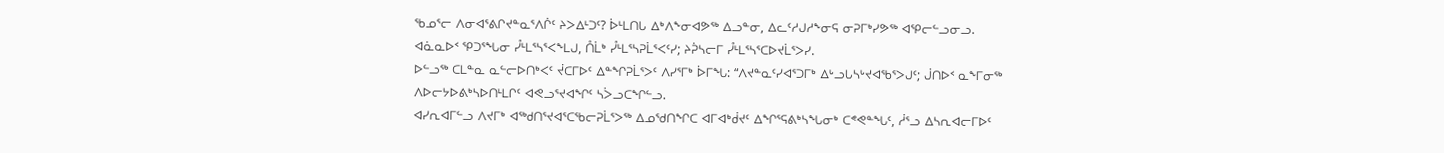ᖃᓄᕐᓕ ᐱᓂᐊᕐᕕᒋᔪᓐᓇᕐᐱᒌᑦ ᔨᐳᐃᒻᑐᑦ? ᐆᒻᒪᑎᒐ ᐃᒃᐱᖕᓂᐊᕗᖅ ᐃᓗᓐᓂ, ᐃᓚᑦᓱᒍᓱᖕᓂᕋ ᓂᕈᒥᒃᓯᕗᖅ ᐊᕿᓕᓪᓗᓂᓗ.
ᐊᓈᓇᐅᑉ ᕿᑐᕐᖓᓂ ᓮᒻᒪᕐᓴᕐᐸᖕᒪᒍ, ᑍᒫᒃ ᓮᒻᒪᕐᓴᕈᒫᕐᐸᑦᓯ; ᔨᕉᓴᓕᒥ ᓮᒻᒪᕐᓴᕐᑕᐅᔪᒫᕐᐳᓯ.
ᐅᓪᓗᖅ ᑕᒪᓐᓇ ᓇᓪᓕᐅᑎᒃᐸᑦ ᔫᑕᒥᐅᑦ ᐃᓐᖏᕈᒫᕐᐳᑦ ᐱᓯᕐᒥᒃ ᐆᒥᖓ: “ᐱᔪᓐᓇᑦᓯᐊᕐᑐᒥᒃ ᐃᒡᓗᒐᓴᒡᔪᐊᖃᕐᐳᒍᑦ; ᒎᑎᐅᑉ ᓇᖕᒥᓂᖅ ᐱᐅᓕᔭᐅᕕᒃᓴᐅᑎᒻᒪᒋᑦ ᐊᕙᓗᕐᔪᐊᖏᑦ ᓴᐴᓗᑕᖏᓪᓗ.
ᐊᓯᕆᐊᒥᓪᓗ ᐱᔪᒥᒃ ᐊᖅᑯᑎᕐᔪᐊᕐᑕᖃᓕᕈᒫᕐᐳᖅ ᐃᓄᖁᑎᖏᑕ ᐊᒥᐊᒃᑰᔪᑦ ᐃᖏᕐᕋᕕᒃᓴᖓᓂᒃ ᑕᕝᕙᓐᖓᑦ, ᓲᕐᓗ ᐃᓴᕆᐊᓕᒥᐅᑦ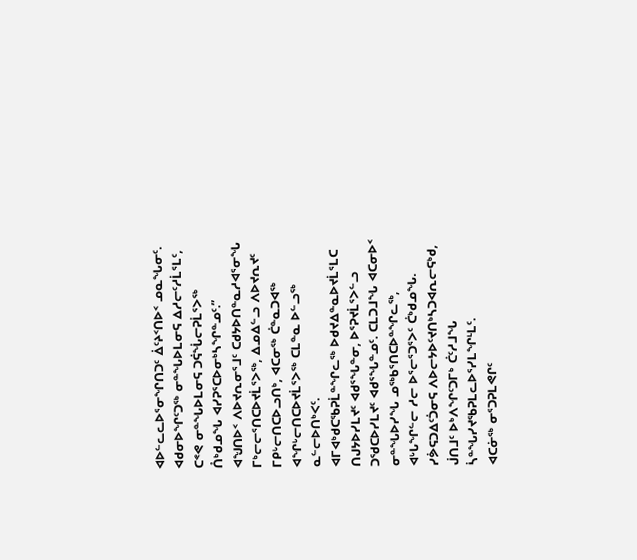ᐊᐅᓪᓚᓚᐅᕐᓂᖏᑎᑐᑦ ᐄᑦᔨᑉᑎᐅᑉ ᓄᓇᖓᓂᑦ.
ᐊᑯᓂᐅᖏᑦᑐᖅ ᓂᓐᖓᐅᒪᓂᕋ ᐃᓱᓕᑦᓱᒫᕐᒪᑦ, ᑕᕝᕙ ᓂᓐᖓᐅᒪᓂᕋ ᑐᕌᖔᓕᕈᒫᕐᐳᖅ ᑍᒃᑯᓄᖓ ᐊᓯᕈᕐᑕᐅᓂᒃᓴᖏᓐᓄᑦ.”
ᐊᖑᑎᐅᑉ ᐱᐅᔪᕆᓂᕐᒧᑦ ᑕᑯᔭᐅᑎᓐᓇᓱᐊᕐᓂᖓ ᒥᒃᓕᓕᕐᑎᑕᐅᔪᒫᕐᐳᖅ, ᐃᓄᐃᓪᓗ ᐱᐅᔪᕆᔪᑦ ᒥᑭᒡᓕᑎᑕᐅᓗᑎᒃ, ᐊᑕᓂᖅ ᑖᓐᓇᑐᐊᖅ ᐊᖏᒡᓕᑎᑕᐅᔪᒫᕐᐳᖅ ᑕᒪᓐᓇ ᐅᓪᓗᖅ ᓇᓪᓕᐅᑎᒃᐸᑦ.
ᐊᒥᐊᒃᑯᑕᖃᕈᒫᓐᖏᓚᖅ ᐅᑯᔪᐃᓐᓇᐅᔪᒫᕐᒪᑕ ᑎᒍᔭᐅᓯᒪᔪᑦ ᐊᑯᕐᖓᓐᓂ, ᐅᕐᕈᔪᒫᕐᐳᓪᓗ ᑐᖁᑕᐅᓯᒪᔪᑦ ᐊᑯᕐᖓᓐᓄᑦ. ᑕᒪᑐᒧᖓ ᐊᑕᓂᐅᑉ ᓂᓐᖓᐅᓯᖓ ᓄᖅᑲᕐᑎᑕᐅᓐᖏᓚᖅ, ᐊᒡᒐᖏᓪᓕ ᓱᓕ ᐅᕐᓕᕐᑐᕐᐳᑦ ᑖᒃᑯᓄᖓ.
ᓯᕘᕋᑐᐃᑦᑑᓂᕋ ᐱᐅᓕᔭᐅᑦᔪᑎᒃᓴᑐᐊᕆᓕᕋᒃᑯ, ᒎᑎᒧᑦ ᐅᒃᐱᖏᑦᑐᒥᒃ ᑖᑦᓱᒧᖓ ᓵᓐᖓᓯᔪᖃᕈᒪᓚᐅᕐᓯᒪᖏᒻᒪᑦ.
ᐊᑕᓃᖅ ᓂᕐᑐᕈᒪᕙᒋᑦ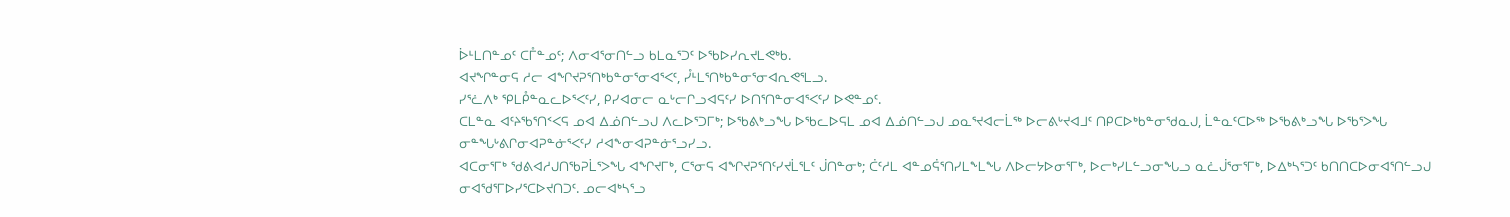ᐆᒻᒪᑎᓐᓄᑦ ᑕᒤᓐᓄᑦ; ᐱᓂᐊᕐᓂᑎᓪᓗ ᑲᒪᓇᕐᑐᑦ ᐅᖃᐅᓯᕆᔪᒪᕙᒃᑲ.
ᐊᔪᖏᓐᓂᕋ ᓱᓕ ᐊᖏᔪᕈᕐᑎᒃᑲᓐᓂᕐᓂᐊᕐᐸᑦ, ᓮᒻᒪᕐᑎᒃᑲᓐᓂᕐᓂᐊᕆᕙᕐᒪᓗ.
ᓯᕐᓛᐱᒃ ᕿᒪᑬᓐᓇᓚᐅᕐᐸᑦᓯ, ᑭᓯᐊᓂᓕ ᓇᒡᓕᒋᓗᐊᕋᑦᓯ ᐅᑎᕐᑎᓐᓂᐊᕐᐸᑦᓯ ᐅᕙᓐᓄᑦ.
ᑕᒪᓐᓇ ᐊᑦᔨᖃᕐᑎᑉᐸᕋ ᓄᐊ ᐃᓅᑎᓪᓗᒍ ᐱᓚᐅᕐᑐᒥᒃ; ᐅᖃᕕᒃᓗᖓ ᐅᖃᓚᐅᕋᒪ ᓄᐊ ᐃᓅᑎᓪᓗᒍ ᓄᓇᕐᔪᐊᓕᒫᖅ ᐅᓕᕕᒡᔪᐊᒧᑦ ᑎᑭᑕᐅᒃᑲᓐᓂᖁᓇᒍ, ᒫᓐᓇᑦᑕᐅᖅ ᐅᖃᕕᒃᓗᖓ ᐅᖃᕐᐳᖓ ᓂᓐᖓᒡᕕᒋᓂᐊᕈᓐᓃᕐᐸᑦᓯ ᓱᐊᖕᓂᐊᕈᓐᓃᕐᓗᓯᓗ.
ᐊᑕᓂᕐᒥᒃ ᖁᕕᐊᓱᒍᑎᖃᕈᒫᕐᐳᖓ ᐊᖏᔪᒥᒃ, ᑕᕐᓂᕋ ᐊᖏᔪᕈᕐᑎᑦᓯᔪᒫᕐᒪᑦ ᒎᑎᓐᓂᒃ; ᑖᑦᓱᒪ ᐊᓐᓄᕌᕐᑎᓯᒪᖕᒪᖓ ᐱᐅᓕᔭᐅᓂᕐᒥᒃ, ᐅᓕᒃᓯᒪᓪᓗᓂᖓᓗ ᓇᓛᒎᕐᓂᕐᒥᒃ, ᐅᐃᒃᓴᕐᑐᑦ ᑲᑎᑎᑕᐅᓂᐊᕐᑎᓪᓗᒍ ᓂᐊᖁᕐᒥᐅᓯᕐᑕᐅᔪᑎᑐᑦ. ᓄᓕᐊᒃᓴᕐᓗ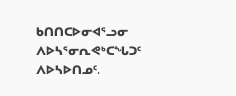ᑲᑎᑎᑕᐅᓂᐊᕐᓗᓂ ᐱᐅᓴᕐᓂᕆᕙᒃᑕᖓᑐᑦ ᐱᐅᓴᐅᑎᓄᑦ.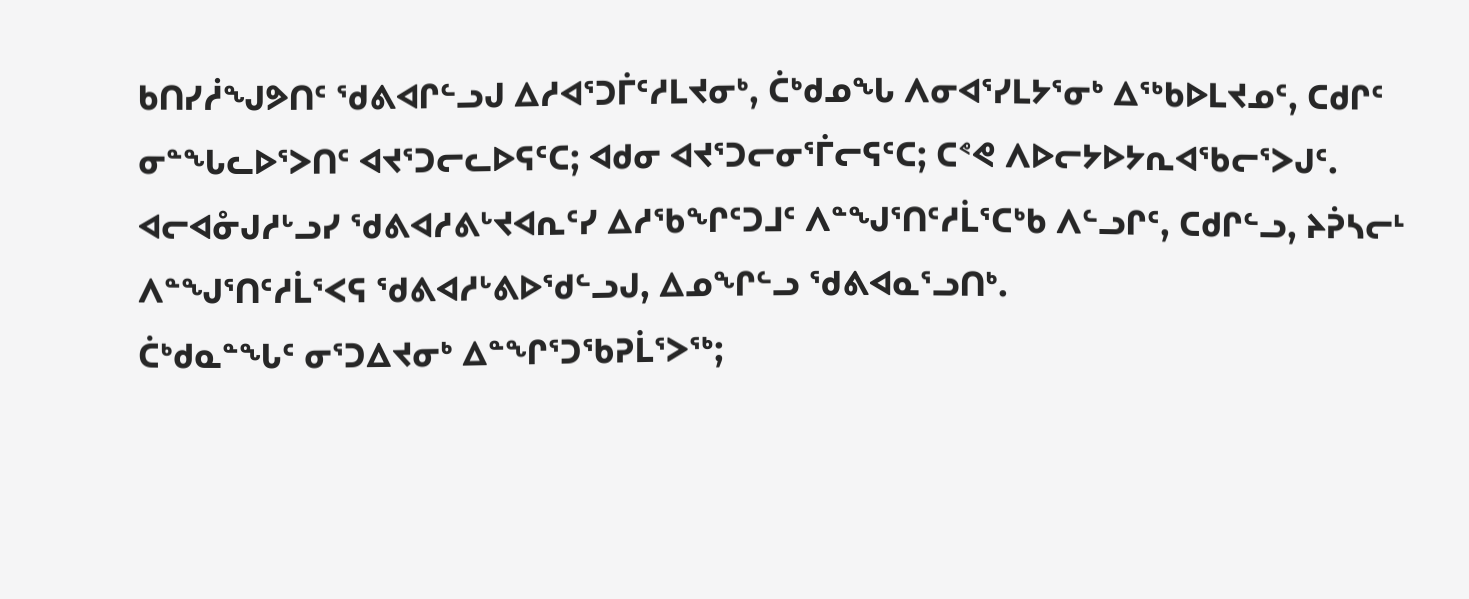ᑲᑎᓯᓲᖑᕗᑎᑦ ᖁᕕᐊᒋᓪᓗᒍ ᐃᓱᐊᕐᑐᒦᑦᓱᒪᔪᓂᒃ, ᑖᒃᑯᓄᖓ ᐱᓂᐊᕐᓯᒪᔭᕐᓂᒃ ᐃᖅᑲᐅᒪᔪᓄᑦ, ᑕᑯᒋᑦ ᓂᓐᖓᓚᐅᕐᐳᑎᑦ ᐊᔪᕐᑐᓕᓚᐅᕋᑦᑕ; ᐊᑯᓂ ᐊᔪᕐᑐᓕᓂᕐᒦᓕᕋᑦᑕ; ᑕᕝᕙ ᐱᐅᓕᔭᐅᔭᕆᐊᖃᓕᕐᐳᒍᑦ.
ᐊᓕᐊᓁᒍᓱᒡᓗᓯ ᖁᕕᐊᓱᕕᒡᔪᐊᕆᑦᓯ ᐃᓱᖃᖏᑦᑐᒧᑦ ᐱᓐᖑᕐᑎᑦᓱᒫᕐᑕᒃᑲ ᐱᓪᓗᒋᑦ, ᑕᑯᒋᓪᓗ, ᔨᕉᓴᓕᒻ ᐱᓐᖑᕐᑎᑦᓱᒫᕐᐸᕋ ᖁᕕᐊᓱᒡᕕᐅᖁᓪᓗᒍ, ᐃᓄᖏᓪᓗ ᖁᕕᐊᓇᕐᓗᑎᒃ.
ᑖᒃᑯᓇᓐᖓᑦ ᓂᕐᑐᐃᔪᓂᒃ ᐃᓐᖏᕐᑐᖃᕈᒫᕐᐳᖅ;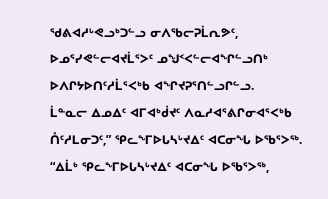ᖁᕕᐊᓱᒡᕙᓗᒃᑐᓪᓗ ᓂᐱᖃᓕᕈᒫᕆᕗᑦ, ᐅᓄᕐᓯᕙᓪᓕᐊᔪᒫᕐᐳᑦ ᓄᖑᑉᐸᓪᓕᐊᖏᓪᓗᑎᒃ ᐅᐱᒋᔭᐅᑎᑦᓱᒫᕐᐸᒃᑲ ᐊᖏᔪᕈᕐᑎᓪᓗᒋᓪᓗ.
ᒫᓐᓇᓕ ᐃᓄᐃᑦ ᐊᒥᐊᒃᑰᔪᑦ ᐱᓇᓱᐊᕐᕕᒋᓂᐊᕐᐸᒃᑲ ᑍᑦᓱᒪᓂᑐᑦ,” ᕿᓚᖕᒥᐅᒐᓴᒡᔪᐃᑦ ᐊᑕᓂᖓ ᐅᖃᕐᐳᖅ.
“ᐃᒫᒃ ᕿᓚᖕᒥᐅᒐᓴᒡᔪᐃᑦ ᐊᑕᓂᖓ ᐅᖃᕐᐳᖅ,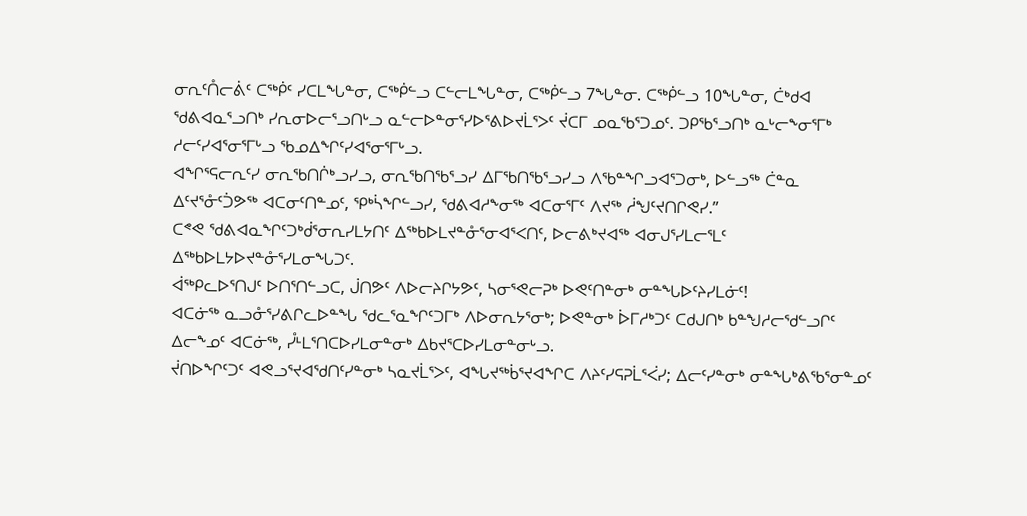ᓂᕆᑦᑍᓕᕖᑦ ᑕᖅᑮᑦ ᓯᑕᒪᖓᓐᓂ, ᑕᖅᑮᓪᓗ ᑕᓪᓕᒪᖓᓐᓂ, ᑕᖅᑮᓪᓗ 7ᖓᓐᓂ. ᑕᖅᑮᓪᓗ 10ᖓᓐᓂ, ᑖᒃᑯᐊ ᖁᕕᐊᓇᕐᓗᑎᒃ ᓯᕆᓂᐅᓕᕐᓗᑎᒡᓗ ᓇᓪᓕᐅᓐᓂᕐᓯᐅᕐᕕᐅᔪᒫᕐᐳᑦ ᔫᑕᒥ ᓄᓇᖃᕐᑐᓄᑦ. ᑐᑭᖃᕐᓗᑎᒃ ᓇᒡᓕᖕᓂᕐᒥᒃ ᓱᓕᑦᓯᐊᕐᓂᕐᒥᒡᓗ ᖃᓄᐃᖏᑦᓯᐊᕐᓂᕐᒥᒡᓗ.
ᐊᖏᕐᕋᓕᕆᑦᓯ ᓂᕆᖃᑎᒌᒃᓗᓯᓗ, ᓂᕆᖃᑎᖃᕐᓗᓯ ᐃᒥᖃᑎᖃᕐᓗᓯᓗ ᐱᖃᓐᖏᓗᐊᕐᑐᓂᒃ, ᐅᓪᓗᖅ ᑖᓐᓇ ᐃᑦᔪᕐᓁᑦᑑᕗᖅ ᐊᑕᓂᑦᑎᓐᓄᑦ, ᕿᒃᓵᖏᓪᓗᓯ, ᖁᕕᐊᓱᖕᓂᖅ ᐊᑕᓂᕐᒥᑦ ᐱᔪᖅ ᓲᖑᑦᔪᑎᒋᕙᓯ.”
ᑕᕝᕙ ᖁᕕᐊᓇᖏᑦᑐᒃᑰᕐᓂᕆᓯᒪᔭᑎᑦ ᐃᖅᑲᐅᒪᔪᓐᓁᕐᓂᐊᕐᐸᑎᑦ, ᐅᓕᕕᒃᔪᐊᖅ ᐊᓂᒍᕐᓯᒪᓕᕐᒪᑦ ᐃᖅᑲᐅᒪᔭᐅᔪᓐᓁᕐᓯᒪᓂᖓᑐᑦ.
ᐋᖅᑭᓚᐅᕐᑎᒍᑦ ᐅᑎᕐᑎᓪᓗᑕ, ᒎᑎᕗᑦ ᐱᐅᓕᔨᒋᔭᕗᑦ, ᓴᓂᕐᕙᓕᕈᒃ ᐅᕙᑦᑎᓐᓂᒃ ᓂᓐᖓᐅᑦᔨᓯᒪᓃᑦ!
ᐊᑕᓃᖅ ᓇᓗᓁᕐᓯᕕᒋᓚᐅᓐᖓ ᖁᓚᕐᓇᖏᑦᑐᒥᒃ ᐱᐅᓂᕆᔭᕐᓂᒃ; ᐅᕙᓐᓂᒃ ᐆᒥᓱᒃᑐᑦ ᑕᑯᒍᑎᒃ ᑲᓐᖑᓱᓕᖁᓪᓗᒋᑦ ᐃᓕᖕᓄᑦ ᐊᑕᓃᖅ, ᓮᒻᒪᕐᑎᑕᐅᓯᒪᓂᓐᓂᒃ ᐃᑲᔪᕐᑕᐅᓯᒪᓂᓐᓂᒡᓗ.
ᔫᑎᐅᖏᑦᑐᑦ ᐊᕙᓗᕐᔪᐊᖁᑎᑦᓯᓐᓂᒃ ᓴᓇᔪᒫᕐᐳᑦ, ᐊᖓᔪᖅᑳᕐᔪᐊᖏᑕ ᐱᔨᑦᓯᕋᕈᒫᕐᐹᓯ; ᐃᓕᑦᓯᓐᓂᒃ ᓂᓐᖓᒃᕕᖃᕐᓂᓐᓄᑦ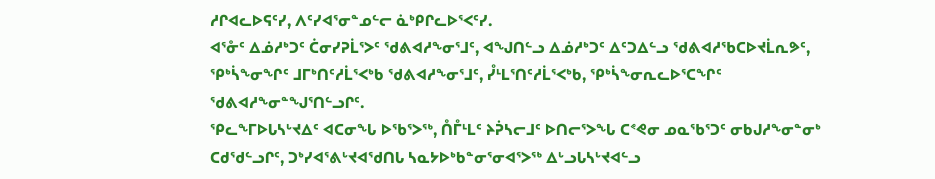ᓱᒋᐊᓚᐅᕋᑦᓯ, ᐱᑦᓯᐊᕐᓂᓐᓄᓪᓕ ᓈᒃᑭᒋᓚᐅᕐᐸᑦᓯ.
ᐊᕐᓁᑦ ᐃᓅᓱᒃᑐᑦ ᑖᓂᓯᕈᒫᕐᐳᑦ ᖁᕕᐊᓱᖕᓂᕐᒧᑦ, ᐊᖑᑎᓪᓗ ᐃᓅᓱᒃᑐᑦ ᐃᑦᑐᐃᓪᓗ ᖁᕕᐊᓱᖃᑕᐅᔪᒫᕆᕗᑦ, ᕿᒃᓵᖕᓂᖏᑦ ᒧᒥᒃᑎᑦᓱᒫᕐᐸᒃᑲ ᖁᕕᐊᓱᖕᓂᕐᒧᑦ, ᓮᒻᒪᕐᑎᑦᓱᒫᕐᐸᒃᑲ, ᕿᒃᓵᖕᓂᕆᓚᐅᕐᑕᖏᑦ ᖁᕕᐊᓱᖕᓂᓐᖑᕐᑎᓪᓗᒋᑦ.
ᕿᓚᖕᒥᐅᒐᓴᒡᔪᐃᑦ ᐊᑕᓂᖓ ᐅᖃᕐᐳᖅ, ᑍᒤᒻᒪᑦ ᔨᕉᓴᓕᒧᑦ ᐅᑎᓕᕐᐳᖓ ᑕᕝᕙᓂ ᓄᓇᖃᕐᑐᑦ ᓂᑲᒍᓱᖕᓂᓐᓂᒃ ᑕᑯᖁᓪᓗᒋᑦ, ᑐᒃᓯᐊᕐᕕᒡᔪᐊᖁᑎᒐ ᓴᓇᔭᐅᒃᑲᓐᓂᕐᓂᐊᕐᐳᖅ ᐃᒡᓗᒐᓴᒡᔪᐊᓪᓗ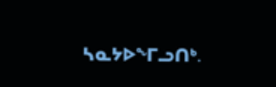ᓴᓇᔭᐅᖕᒥᓗᑎᒃ.